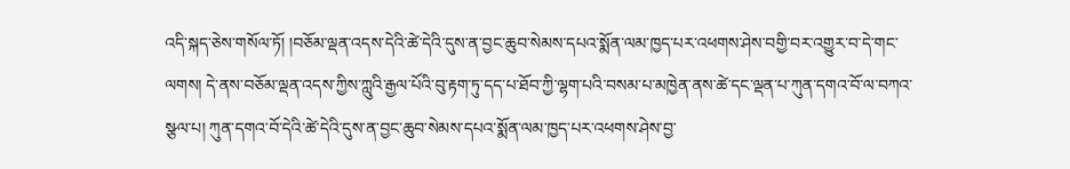འདི་སྐད་ཅེས་གསོལ་ཏོ། །བཅོམ་ལྡན་འདས་དེའི་ཚེ་དེའི་དུས་ན་བྱང་ཆུབ་སེམས་དཔའ་སྨོན་ལམ་ཁྱད་པར་འཕགས་ཤེས་བགྱི་བར་འགྱུར་བ་དེ་གང་ལགས། དེ་ནས་བཅོམ་ལྡན་འདས་ཀྱིས་ཀླུའི་རྒྱལ་པོའི་བུ་རྟག་ཏུ་དད་པ་ཐོབ་ཀྱི་ལྷག་པའི་བསམ་པ་མཁྱེན་ནས་ཚེ་དང་ལྡན་པ་ཀུན་དགའ་བོ་ལ་བཀའ་སྩལ་པ། ཀུན་དགའ་བོ་དེའི་ཚེ་དེའི་དུས་ན་བྱང་ཆུབ་སེམས་དཔའ་སྨོན་ལམ་ཁྱད་པར་འཕགས་ཤེས་བྱ་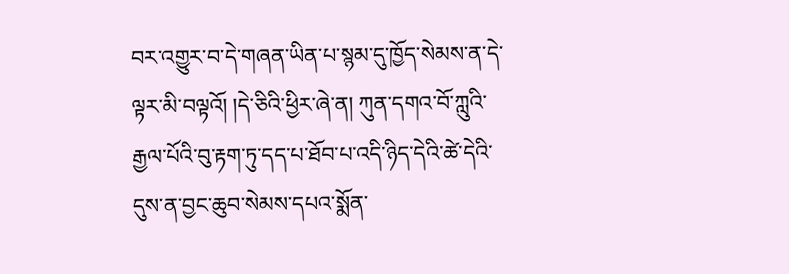བར་འགྱུར་བ་དེ་གཞན་ཡིན་པ་སྙམ་དུ་ཁྱོད་སེམས་ན་དེ་ལྟར་མི་བལྟའོ། །དེ་ཅིའི་ཕྱིར་ཞེ་ན། ཀུན་དགའ་བོ་ཀླུའི་རྒྱལ་པོའི་བུ་རྟག་ཏུ་དད་པ་ཐོབ་པ་འདི་ཉིད་དེའི་ཚེ་དེའི་དུས་ན་བྱང་ཆུབ་སེམས་དཔའ་སྨོན་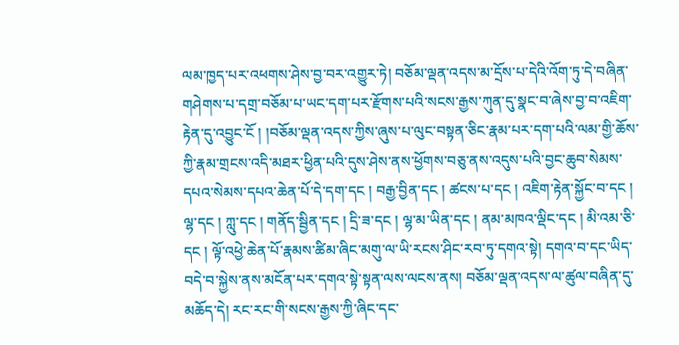ལམ་ཁྱད་པར་འཕགས་ཤེས་བྱ་བར་འགྱུར་ཏེ། བཅོམ་ལྡན་འདས་མ་དྲོས་པ་དེའི་འོག་ཏུ་དེ་བཞིན་གཤེགས་པ་དགྲ་བཅོམ་པ་ཡང་དག་པར་རྫོགས་པའི་སངས་རྒྱས་ཀུན་དུ་སྣང་བ་ཞེས་བྱ་བ་འཇིག་རྟེན་དུ་འབྱུང་ངོ ། །བཅོམ་ལྡན་འདས་ཀྱིས་ཞུས་པ་ལུང་བསྟན་ཅིང་རྣམ་པར་དག་པའི་ལམ་གྱི་ཆོས་ཀྱི་རྣམ་གྲངས་འདི་མཐར་ཕྱིན་པའི་དུས་ཤེས་ནས་ཕྱོགས་བཅུ་ནས་འདུས་པའི་བྱང་ཆུབ་སེམས་དཔའ་སེམས་དཔའ་ཆེན་པོ་དེ་དག་དང ། བརྒྱ་བྱིན་དང ། ཚངས་པ་དང ། འཇིག་རྟེན་སྐྱོང་བ་དང ། ལྷ་དང ། ཀླུ་དང ། གནོད་སྦྱིན་དང ། དྲི་ཟ་དང ། ལྷ་མ་ཡིན་དང ། ནམ་མཁའ་ལྡིང་དང ། མི་འམ་ཅི་དང ། ལྟོ་འཕྱེ་ཆེན་པོ་རྣམས་ཚིམ་ཞིང་མགུ་ལ་ཡི་རངས་ཤིང་རབ་ཏུ་དགའ་སྟེ། དགའ་བ་དང་ཡིད་བདེ་བ་སྐྱེས་ནས་མངོན་པར་དགའ་སྟེ་སྟན་ལས་ལངས་ནས། བཅོམ་ལྡན་འདས་ལ་ཚུལ་བཞིན་དུ་མཆོད་དེ། རང་རང་གི་སངས་རྒྱས་ཀྱི་ཞིང་དང་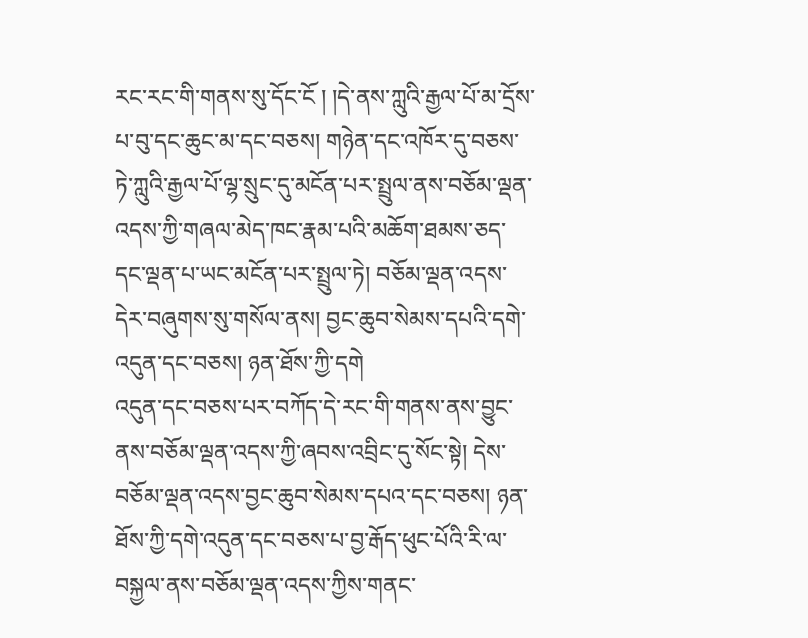རང་རང་གི་གནས་སུ་དོང་ངོ ། །དེ་ནས་ཀླུའི་རྒྱལ་པོ་མ་དྲོས་པ་བུ་དང་ཆུང་མ་དང་བཅས། གཉེན་དང་འཁོར་དུ་བཅས་ཏེ་ཀླུའི་རྒྱལ་པོ་ལྷ་སྲུང་དུ་མངོན་པར་སྤྲུལ་ནས་བཅོམ་ལྡན་འདས་ཀྱི་གཞལ་མེད་ཁང་རྣམ་པའི་མཆོག་ཐམས་ཅད་དང་ལྡན་པ་ཡང་མངོན་པར་སྤྲུལ་ཏེ། བཅོམ་ལྡན་འདས་དེར་བཞུགས་སུ་གསོལ་ནས། བྱང་ཆུབ་སེམས་དཔའི་དགེ་འདུན་དང་བཅས། ཉན་ཐོས་ཀྱི་དགེ
འདུན་དང་བཅས་པར་བཀོད་དེ་རང་གི་གནས་ནས་བྱུང་ནས་བཅོམ་ལྡན་འདས་ཀྱི་ཞབས་འབྲིང་དུ་སོང་སྟེ། དེས་བཅོམ་ལྡན་འདས་བྱང་ཆུབ་སེམས་དཔའ་དང་བཅས། ཉན་ཐོས་ཀྱི་དགེ་འདུན་དང་བཅས་པ་བྱ་རྒོད་ཕུང་པོའི་རི་ལ་བསྐྱལ་ནས་བཅོམ་ལྡན་འདས་ཀྱིས་གནང་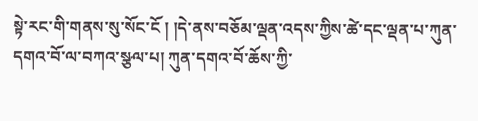སྟེ་རང་གི་གནས་སུ་སོང་ངོ ། །དེ་ནས་བཅོམ་ལྡན་འདས་ཀྱིས་ཚེ་དང་ལྡན་པ་ཀུན་དགའ་བོ་ལ་བཀའ་སྩལ་པ། ཀུན་དགའ་བོ་ཆོས་ཀྱི་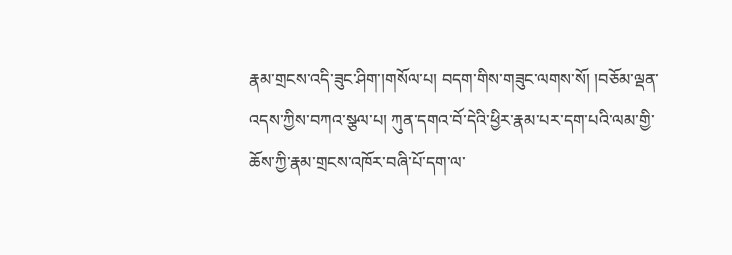རྣམ་གྲངས་འདི་ཟུང་ཤིག་།གསོལ་པ། བདག་གིས་གཟུང་ལགས་སོ། །བཅོམ་ལྡན་འདས་ཀྱིས་བཀའ་སྩལ་པ། ཀུན་དགའ་བོ་དེའི་ཕྱིར་རྣམ་པར་དག་པའི་ལམ་གྱི་ཆོས་ཀྱི་རྣམ་གྲངས་འཁོར་བཞི་པོ་དག་ལ་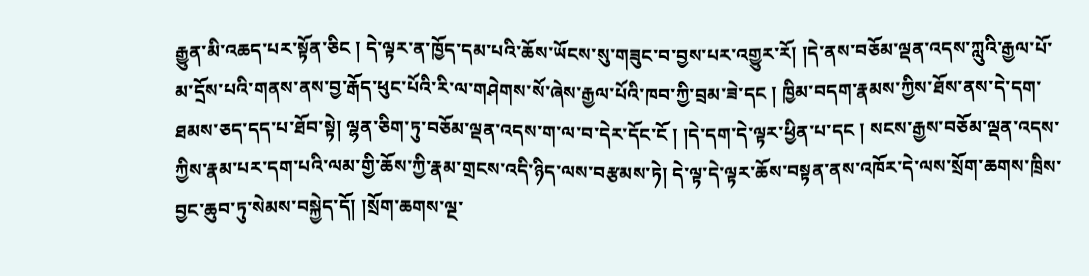རྒྱུན་མི་འཆད་པར་སྟོན་ཅིང ། དེ་ལྟར་ན་ཁྱོད་དམ་པའི་ཆོས་ཡོངས་སུ་གཟུང་བ་བྱས་པར་འགྱུར་རོ། །དེ་ནས་བཅོམ་ལྡན་འདས་ཀླུའི་རྒྱལ་པོ་མ་དྲོས་པའི་གནས་ནས་བྱ་རྒོད་ཕུང་པོའི་རི་ལ་གཤེགས་སོ་ཞེས་རྒྱལ་པོའི་ཁབ་ཀྱི་བྲམ་ཟེ་དང ། ཁྱིམ་བདག་རྣམས་ཀྱིས་ཐོས་ནས་དེ་དག་ཐམས་ཅད་དད་པ་ཐོབ་སྟེ། ལྷན་ཅིག་ཏུ་བཅོམ་ལྡན་འདས་ག་ལ་བ་དེར་དོང་ངོ ། །དེ་དག་དེ་ལྟར་ཕྱིན་པ་དང ། སངས་རྒྱས་བཅོམ་ལྡན་འདས་ཀྱིས་རྣམ་པར་དག་པའི་ལམ་གྱི་ཆོས་ཀྱི་རྣམ་གྲངས་འདི་ཉིད་ལས་བརྩམས་ཏེ། དེ་ལྟ་དེ་ལྟར་ཆོས་བསྟན་ནས་འཁོར་དེ་ལས་སྲོག་ཆགས་ཁྲིས་བྱང་ཆུབ་ཏུ་སེམས་བསྐྱེད་དོ། །སྲོག་ཆགས་ལྔ་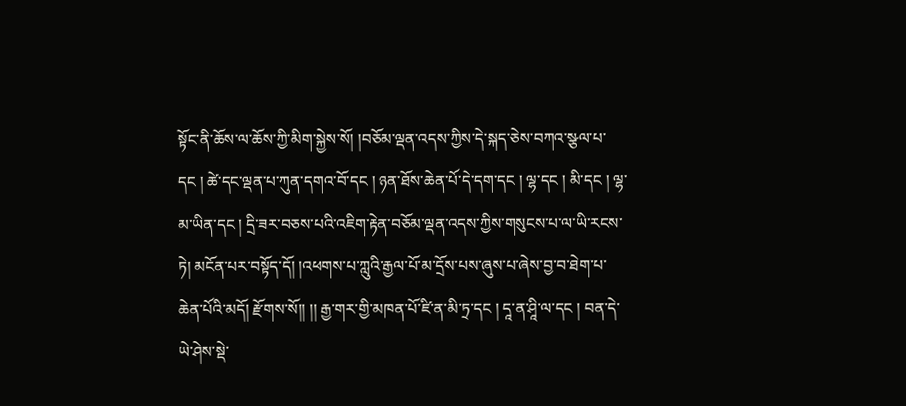སྟོང་ནི་ཆོས་ལ་ཆོས་ཀྱི་མིག་སྐྱེས་སོ། །བཅོམ་ལྡན་འདས་ཀྱིས་དེ་སྐད་ཅེས་བཀའ་སྩལ་པ་དང ། ཚེ་དང་ལྡན་པ་ཀུན་དགའ་བོ་དང ། ཉན་ཐོས་ཆེན་པོ་དེ་དག་དང ། ལྷ་དང ། མི་དང ། ལྷ་མ་ཡིན་དང ། དྲི་ཟར་བཅས་པའི་འཇིག་རྟེན་བཅོམ་ལྡན་འདས་ཀྱིས་གསུངས་པ་ལ་ཡི་རངས་ཏེ། མངོན་པར་བསྟོད་དོ། །འཕགས་པ་ཀླུའི་རྒྱལ་པོ་མ་དྲོས་པས་ཞུས་པ་ཞེས་བྱ་བ་ཐེག་པ་ཆེན་པོའི་མདོ། རྫོགས་སོ།། །། རྒྱ་གར་གྱི་མཁན་པོ་ཛི་ན་མི་ཏྲ་དང ། དཱ་ན་ཤཱི་ལ་དང ། བན་དེ་ཡེ་ཤེས་སྡེ་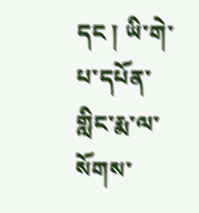དང ། ཡི་གེ་པ་དཔོན་གླིང་རྨ་ལ་སོགས་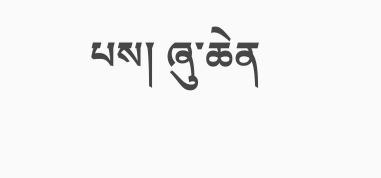པས། ཞུ་ཆེན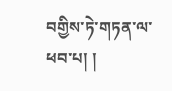བགྱིས་ཏེ་གཏན་ལ་ཕབ་པ། །